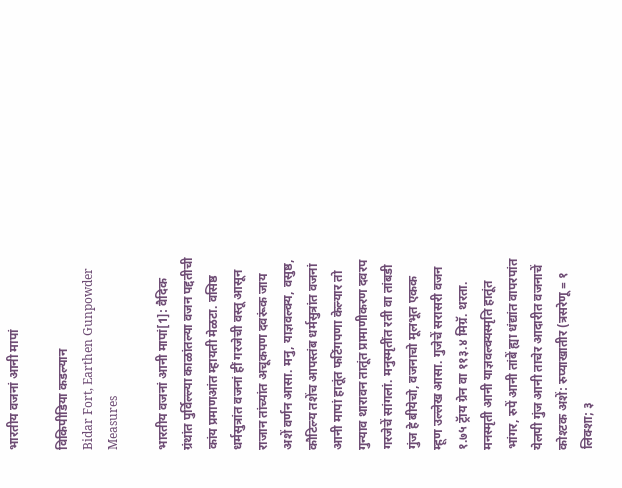भारतीय वजनां आनी मापां

विकिपीडिया कडल्यान
Bidar Fort, Earthen Gunpowder Measures

भारतीय वजनां आनी मापां[1]: वैदिक ग्रंथांत पुर्विल्ल्या काळांतल्या वजन पद्दतीची कांय प्रमाणआंत म्हायती मेळटा. वसिष्ठ धर्मसुत्रांत वजनां हीं गरजेची वस्तू आसून राजान तांच्यांत अचूकपण दवरूंक जाय अशें वर्णन आसा. मनु, याज्ञवल्क्य, वसुष्ठ, कौटिल्य तशेंच आपस्तंब धर्मसुत्रांत वजनां आनी मापां हातूंत फटिंगपणा केल्यार तो गुन्याव थारावन तातूंत प्रामाणीकरण दवरप गरजेचें सांगलां. मनुस्मृतींत रती वा तांबडी गुंज हे बीयेचो, वजनाचो मूलभूत एकक म्हूण उल्लेख आसा. गुजेचें सरासरी वजन १.७५ ट्रॅाय ग्रेन वा ११३.४ मिग्रॅ. थरता. मनस्मृती आनी याज्ञवल्क्यस्मृति हातूंत भांगर, रुपें आनी तांबें ह्या धंद्यांत वापरपांत येलपी गुंज आनी ताचेर आदारीत वजनाचें कोश्टक अशें: रुप्याखातीर (त्रसरेणू = १ लिक्शा; ३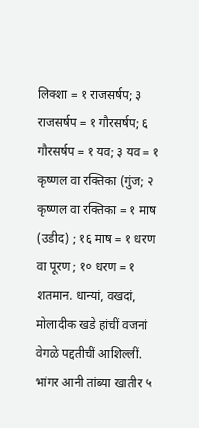लिक्शा = १ राजसर्षप; ३ राजसर्षप = १ गौरसर्षप; ६ गौरसर्षप = १ यव; ३ यव = १ कृष्णल वा रक्तिका (गुंज; २ कृष्णल वा रक्तिका = १ माष (उडीद) ; १६ माष = १ धरण वा पूरण ; १० धरण = १ शतमान. धान्यां, वखदां, मोलादीक खडे हांचीं वजनां वेगळे पद्दतीचीं आशिल्लीं. भांगर आनी तांब्या खातीर ५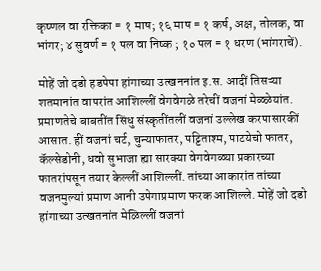कृष्णल वा रक्तिका = १ माष; १६ माष = १ कर्ष, अक्ष, तोलक, वा भांगर; ४ सुवर्ण = १ पल वा निष्क ; १० पल = १ धरण (भांगराचें).

मोहें जो दडो हडपेपा हांगाच्या उत्खननांत इ.स. आदीं तिसऱ्या शतमानांत वापरांत आशिल्लीं वेगवेगळे तरेचीं वजनां मेळ्ळेयांत. प्रमाणतेचे बाबतींत सिंधु संस्कृतींतलीं वजनां उल्लेख करपासारकीं आसात. हीं वजनां चर्ट, चुन्याफातर, पट्टिताश्म, पाटयेचो फातर, कॅल्सेडोनी, धवो सुभाजा ह्या सारक्या वेगवेगळ्या प्रकारच्या फातरांपसून तयार केल्लीं आशिल्लीं. तांच्या आकारांत तांच्या वजनमुल्यां प्रमाण आनी उपेगाप्रमाण फरक आशिल्ले. मोहें जो दडो हांगाच्या उत्खतनांत मेळिल्लीं वजनां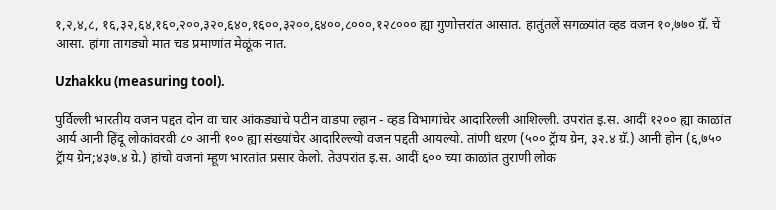१,२,४,८, १६,३२,६४,१६०,२००,३२०,६४०,१६००,३२००,६४००,८०००,१२८००० ह्या गुणोत्तरांत आसात. हातुंतलें सगळ्यांत व्हड वजन १०,७७० ग्रॅ. चें आसा. हांगा तागड्यो मात चड प्रमाणांत मेळूंक नात.

Uzhakku (measuring tool).

पुर्विल्ली भारतीय वजन पद्दत दोन वा चार आंकड्यांचे पटीन वाडपा ल्हान - व्हड विभागांचेर आदारिल्ली आशिल्ली. उपरांत इ.स. आदीं १२०० ह्या काळांत आर्य आनी हिंदू लोकांवरवी ८० आनी १०० ह्या संख्यांचेर आदारिल्ल्यो वजन पद्दती आयल्यो. तांणी धऱण (५०० ट्रॅाय ग्रेन, ३२.४ ग्रॅ.) आनी होन (६,७५० ट्रॅाय ग्रेन;४३७.४ ग्रे.) हांचो वजनां म्हूण भारतांत प्रसार केलो. तेउपरांत इ.स. आदीं ६०० च्या काळांत तुराणी लोक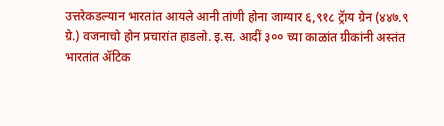उत्तरेकडल्यान भारतांत आयले आनी तांणी होना जाग्यार ६,९१८ ट्रॅाय ग्रेन (४४७.९ ग्रे.) वजनाचो होन प्रचारांत हाडलो. इ.स. आदीं ३०० च्या काळांत ग्रीकांनी अस्तंत भारतांत ॲटिक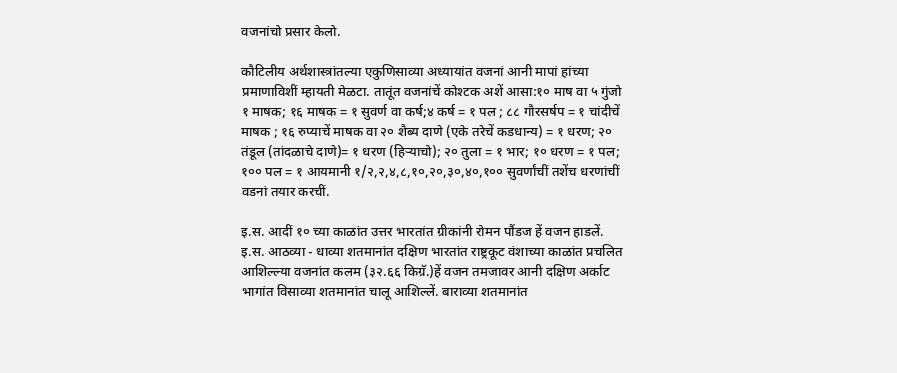वजनांचो प्रसार केलो.

कौटिलीय अर्थशास्त्रांतल्या एकुणिसाव्या अध्यायांत वजनां आनी मापां हांच्या प्रमाणाविशीं म्हायती मेळटा. तातूंत वजनांचें कोश्टक अशें आसा:१० माष वा ५ गुंजो १ माषक; १६ माषक = १ सुवर्ण वा कर्ष;४ कर्ष = १ पल ; ८८ गौरसर्षप = १ चांदीचें माषक ; १६ रुप्याचें माषक वा २० शैब्य दाणे (एके तरेचें कडधान्य) = १ धरण; २० तंडूल (तांदळाचे दाणे)= १ धरण (हिऱ्याचो); २० तुला = १ भार; १० धरण = १ पल; १०० पल = १ आयमानी १/२,२,४,८,१०,२०,३०,४०,१०० सुवर्णांचीं तशेंच धरणांचीं वडनां तयार करचीं.

इ.स. आदीं १० च्या काळांत उत्तर भारतांत ग्रीकांनी रोमन पौंडज हें वजन हाडलें. इ.स. आठव्या - धाव्या शतमानांत दक्षिण भारतांत राष्ट्रकूट वंशाच्या काळांत प्रचलित आशिल्ल्या वजनांत कलम (३२.६६ किग्रॅ.)हें वजन तमजावर आनी दक्षिण अर्काट भागांत विसाव्या शतमानांत चालू आशिल्लें. बाराव्या शतमानांत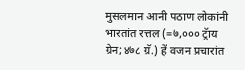मुसलमान आनी पठाण लोकांनी भारतांत रत्तल (=७,००० ट्रॅाय ग्रेन;४७८ ग्रॅ.) हें वजन प्रचारांत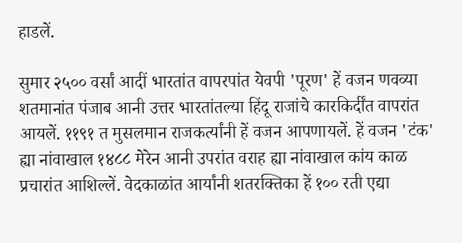हाडलें.

सुमार २५०० वर्सां आदीं भारतांत वापरपांत येवपी 'पूरण' हें वजन णवव्या शतमानांत पंजाब आनी उत्तर भारतांतल्या हिंदू राजांचे कारकिर्दींत वापरांत आयलें. ११९१ त मुसलमान राजकर्त्यांनी हें वजन आपणायलें. हें वजन 'टंक' ह्या नांवाखाल १४८८ मेरेन आनी उपरांत वराह ह्या नांवाखाल कांय काळ प्रचारांत आशिल्लें. वेदकाळांत आर्यांनी शतरक्तिका हें १०० रती एद्या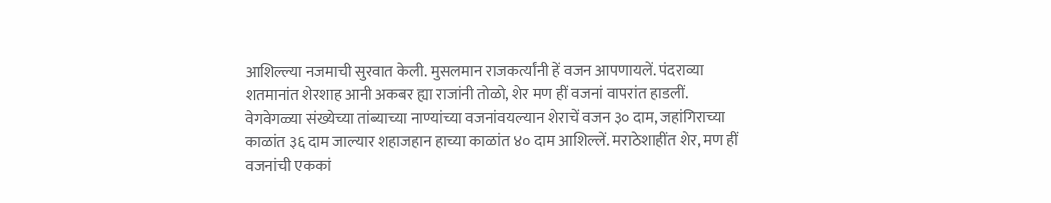आशिल्ल्या नजमाची सुरवात केली. मुसलमान राजकर्त्यांनी हें वजन आपणायलें. पंदराव्या शतमानांत शेरशाह आनी अकबर ह्या राजांनी तोळो, शेर मण हीं वजनां वापरांत हाडलीं. वेगवेगळ्या संख्येच्या तांब्याच्या नाण्यांच्या वजनांवयल्यान शेराचें वजन ३० दाम, जहांगिराच्या काळांत ३६ दाम जाल्यार शहाजहान हाच्या काळांत ४० दाम आशिल्लें. मराठेशाहींत शेर, मण हीं वजनांची एककां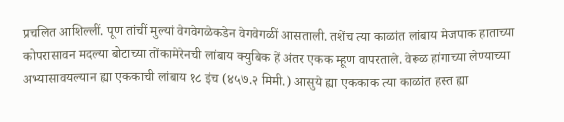प्रचलित आशिल्लीं. पूण तांचीं मुल्यां वेगवेगळेकडेन वेगवेगळीं आसताली. तशेंच त्या काळांत लांबाय मेजपाक हाताच्या कोपरासावन मदल्या बोटाच्या तोंकामेरेनची लांबाय क्युबिक हें अंतर एकक म्हूण वापरताले. वेरूळ हांगाच्या लेण्याच्या अभ्यासावयल्यान ह्या एककाची लांबाय १८ इंच (४५७.२ मिमी.) आसुये ह्या एककाक त्या काळांत हस्त ह्या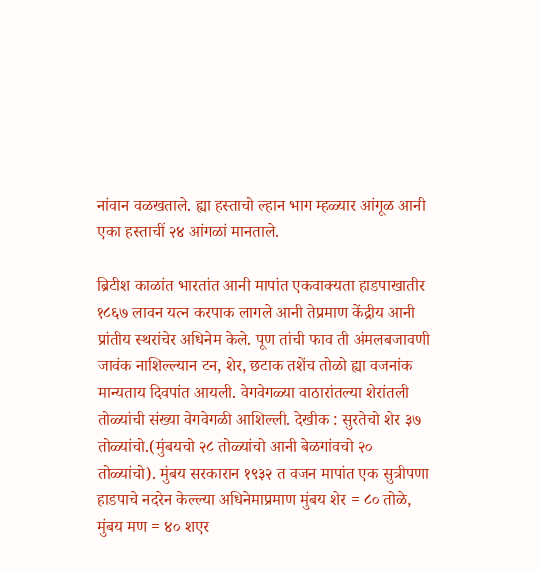नांवान वळखताले. ह्या हस्ताचो ल्हान भाग म्हळ्यार आंगूळ आनी एका हस्ताचीं २४ आंगळां मानताले.

ब्रिटीश काळांत भारतांत आनी मापांत एकवाक्यता हाडपाखातीर १८६७ लावन यत्न करपाक लागले आनी तेप्रमाण केंद्रीय आनी प्रांतीय स्थरांचेर अधिनेम केले. पूण तांची फाव ती अंमलबजावणी जावंक नाशिल्ल्यान टन, शेर, छटाक तशेंच तोळो ह्या वजनांक मान्यताय दिवपांत आयली. वेगवेगळ्या वाठारांतल्या शेरांतली तोळ्यांची संख्या वेगवेगळी आशिल्ली. देखीक : सुरतेचो शेर ३७ तोळ्यांचो.(मुंबयचो २८ तोळ्यांचो आनी बेळगांवचो २० तोळ्यांचो). मुंबय सरकारान १९३२ त वजन मापांत एक सुत्रीपणा हाडपाचे नदरेन केल्ल्या अधिनेमाप्रमाण मुंबय शेर = ८० तोळे, मुंबय मण = ४० शएर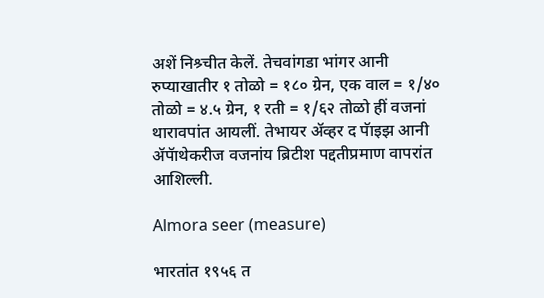अशें निश्र्चीत केलें. तेचवांगडा भांगर आनी रुप्याखातीर १ तोळो = १८० ग्रेन, एक वाल = १/४० तोळो = ४.५ ग्रेन, १ रती = १/६२ तोळो हीं वजनां थारावपांत आयलीं. तेभायर ॲव्हर द पॅाइझ आनी ॲपॅाथेकरीज वजनांय ब्रिटीश पद्दतीप्रमाण वापरांत आशिल्ली.

Almora seer (measure)

भारतांत १९५६ त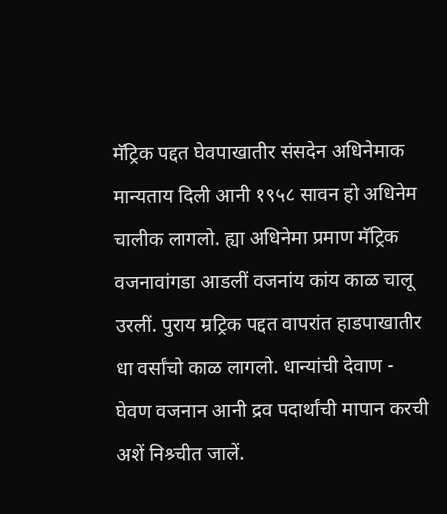मॅट्रिक पद्दत घेवपाखातीर संसदेन अधिनेमाक मान्यताय दिली आनी १९५८ सावन हो अधिनेम चालीक लागलो. ह्या अधिनेमा प्रमाण मॅट्रिक वजनावांगडा आडलीं वजनांय कांय काळ चालू उरलीं. पुराय म्रट्रिक पद्दत वापरांत हाडपाखातीर धा वर्सांचो काळ लागलो. धान्यांची देवाण - घेवण वजनान आनी द्रव पदार्थांची मापान करची अशें निश्र्चीत जालें.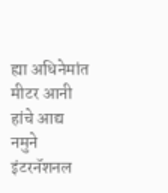ह्या अधिनेमांत मीटर आनी हांचे आद्य नमुने इंटरनॅशनल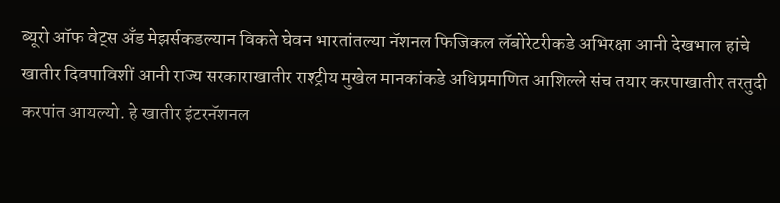ब्यूरो ऑफ वेट्स अँड मेझर्सकडल्यान विकते घेवन भारतांतल्या नॅशनल फिजिकल लॅबोरेटरीकडे अभिरक्षा आनी देखभाल हांचे खातीर दिवपाविशीं आनी राज्य सरकाराखातीर राश्ट्रीय मुखेल मानकांकडे अधिप्रमाणित आशिल्ले संच तयार करपाखातीर तरतुदी करपांत आयल्यो. हे खातीर इंटरनॅशनल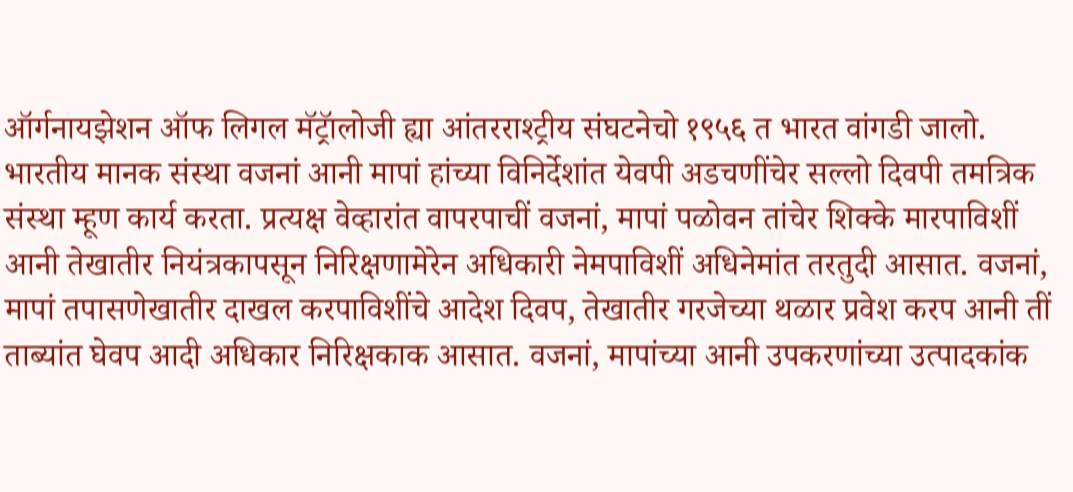ऑर्गनायझेशन ऑफ लिगल मॅट्रॅालोजी ह्या आंतरराश्ट्रीय संघटनेचो १९५६ त भारत वांगडी जालो. भारतीय मानक संस्था वजनां आनी मापां हांच्या विनिर्देशांत येवपी अडचणींचेर सल्लो दिवपी तमत्रिक संस्था म्हूण कार्य करता. प्रत्यक्ष वेव्हारांत वापरपाचीं वजनां, मापां पळोवन तांचेर शिक्के मारपाविशीं आनी तेखातीर नियंत्रकापसून निरिक्षणामेरेन अधिकारी नेमपाविशीं अधिनेमांत तरतुदी आसात. वजनां, मापां तपासणेखातीर दाखल करपाविशींचे आदेश दिवप, तेखातीर गरजेच्या थळार प्रवेश करप आनी तीं ताब्यांत घेवप आदी अधिकार निरिक्षकाक आसात. वजनां, मापांच्या आनी उपकरणांच्या उत्पादकांक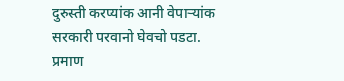दुरुस्ती करप्यांक आनी वेपाऱ्यांक सरकारी परवानो घेवचो पडटा. प्रमाण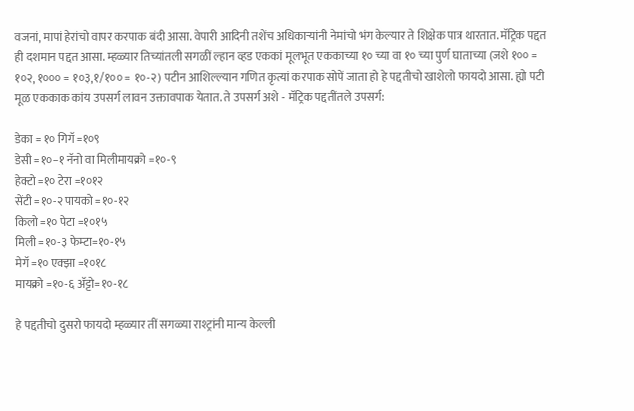वजनां, मापां हेरांचो वापर करपाक बंदी आसा. वेपारी आदिनी तशेंच अधिकाऱ्यांनी नेमांचो भंग केल्यार ते शिक्षेक पात्र थारतात. मॅट्रिक पद्दत ही दशमान पद्दत आसा. म्हळ्यार तिच्यांतली सगळीं ल्हान व्हड एककां मूलभूत एककाच्या १० च्या वा १० च्या पुर्ण घाताच्या (जशे १०० = १०२, १००० = १०३,१/१०० = १०-२) पटीन आशिल्ल्यान गणित कृत्यां करपाक सोपें जाता हो हे पद्दतीचो खाशेलो फायदो आसा. ह्यो पटी मूळ एककाक कांय उपसर्ग लावन उक्तावपाक येतात. ते उपसर्ग अशे - मॅट्रिक पद्दतींतले उपसर्ग:

डेका = १० गिगॅ =१०९
डेसी =१०−१ नॅनो वा मिलीमायक्रो =१०-९
हेक्टो =१० टेरा =१०१२
सेंटी =१०-२ पायको =१०-१२
किलो =१० पेटा =१०१५
मिली =१०-३ फेम्टा=१०-१५
मेगॅ =१० एक्झा =१०१८
मायक्रो =१०-६ ॲट्टो=१०-१८

हे पद्दतीचो दुसरो फायदो म्हळ्यार तीं सगळ्या राश्ट्रांनी मान्य केल्ली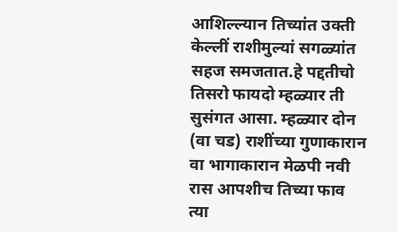आशिल्ल्यान तिच्यांत उक्ती केल्लीं राशीमुल्यां सगळ्यांत सहज समजतात.हे पद्दतीचो तिसरो फायदो म्हळ्यार ती सुसंगत आसा. म्हळ्यार दोन (वा चड) राशींच्या गुणाकारान वा भागाकारान मेळपी नवी रास आपशीच तिच्या फाव त्या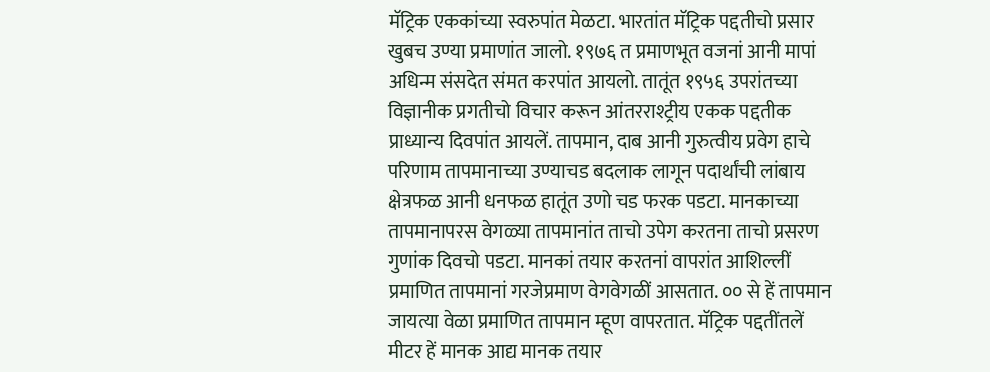मॅट्रिक एककांच्या स्वरुपांत मेळटा. भारतांत मॅट्रिक पद्दतीचो प्रसार खुबच उण्या प्रमाणांत जालो. १९७६ त प्रमाणभूत वजनां आनी मापां अधिन्म संसदेत संमत करपांत आयलो. तातूंत १९५६ उपरांतच्या विज्ञानीक प्रगतीचो विचार करून आंतरराश्ट्रीय एकक पद्दतीक प्राध्यान्य दिवपांत आयलें. तापमान, दाब आनी गुरुत्वीय प्रवेग हाचे परिणाम तापमानाच्या उण्याचड बदलाक लागून पदार्थांची लांबाय क्षेत्रफळ आनी धनफळ हातूंत उणो चड फरक पडटा. मानकाच्या तापमानापरस वेगळ्या तापमानांत ताचो उपेग करतना ताचो प्रसरण गुणांक दिवचो पडटा. मानकां तयार करतनां वापरांत आशिल्लीं प्रमाणित तापमानां गरजेप्रमाण वेगवेगळीं आसतात. ०० से हें तापमान जायत्या वेळा प्रमाणित तापमान म्हूण वापरतात. मॅट्रिक पद्दतींतलें मीटर हें मानक आद्य मानक तयार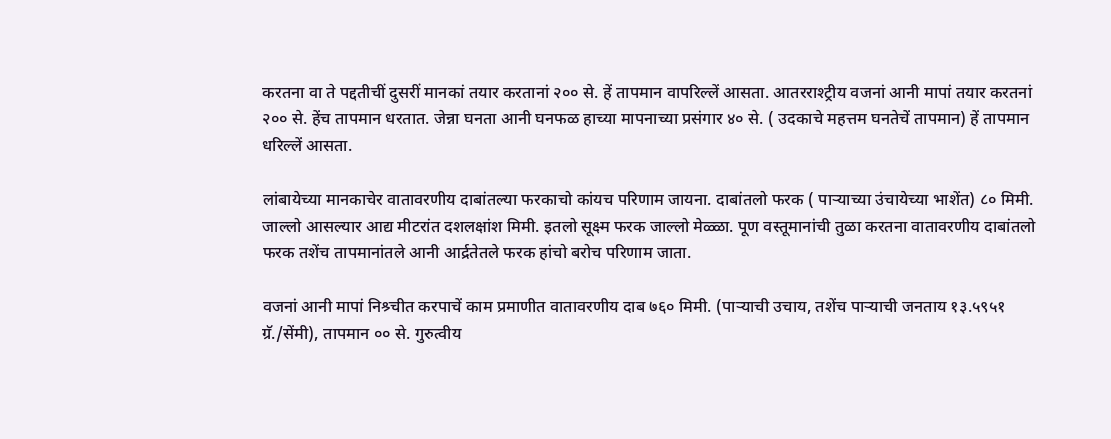करतना वा ते पद्दतीचीं दुसरीं मानकां तयार करतानां २०० से. हें तापमान वापरिल्लें आसता. आतरराश्ट्रीय वजनां आनी मापां तयार करतनां २०० से. हेंच तापमान धरतात. जेन्ना घनता आनी घनफळ हाच्या मापनाच्या प्रसंगार ४० से. ( उदकाचे महत्तम घनतेचें तापमान) हें तापमान धरिल्लें आसता.

लांबायेच्या मानकाचेर वातावरणीय दाबांतल्या फरकाचो कांयच परिणाम जायना. दाबांतलो फरक ( पाऱ्याच्या उंचायेच्या भाशेंत) ८० मिमी. जाल्लो आसल्यार आद्य मीटरांत दशलक्षांश मिमी. इतलो सूक्ष्म फरक जाल्लो मेळ्ळा. पूण वस्तूमानांची तुळा करतना वातावरणीय दाबांतलो फरक तशेंच तापमानांतले आनी आर्द्रतेतले फरक हांचो बरोच परिणाम जाता.

वजनां आनी मापां निश्र्चीत करपाचें काम प्रमाणीत वातावरणीय दाब ७६० मिमी. (पाऱ्याची उचाय, तशेंच पाऱ्याची जनताय १३.५९५१ ग्रॅ./सेंमी), तापमान ०० से. गुरुत्वीय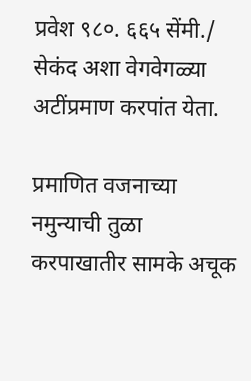प्रवेश ९८०. ६६५ सेंमी./ सेकंद अशा वेगवेगळ्या अटींप्रमाण करपांत येता.

प्रमाणित वजनाच्या नमुन्याची तुळा करपाखातीर सामके अचूक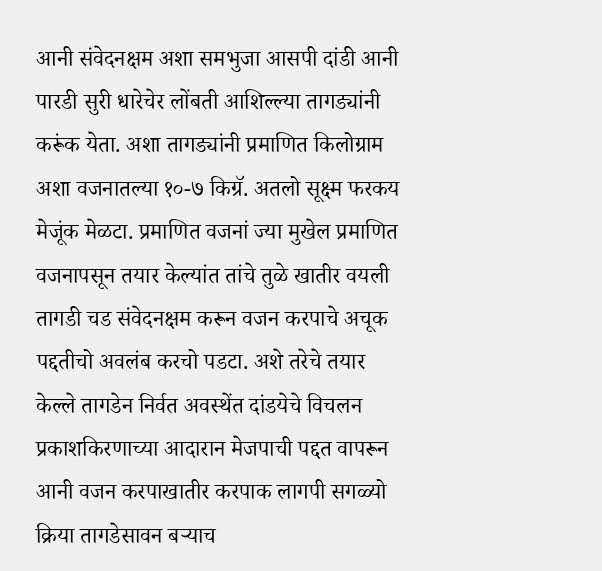आनी संवेदनक्षम अशा समभुजा आसपी दांडी आनी पारडी सुरी धारेचेर लोंबती आशिल्ल्या तागड्यांनी करूंक येता. अशा तागड्यांनी प्रमाणित किलोग्राम अशा वजनातल्या १०-७ किग्रॅ. अतलो सूक्ष्म फरकय मेजूंक मेळटा. प्रमाणित वजनां ज्या मुखेल प्रमाणित वजनापसून तयार केल्यांत तांचे तुळे खातीर वयली तागडी चड संवेदनक्षम करून वजन करपाचे अचूक पद्दतीचो अवलंब करचो पडटा. अशे तरेचे तयार केल्ले तागडेन निर्वत अवस्थेंत दांडयेचे विचलन प्रकाशकिरणाच्या आदारान मेजपाची पद्दत वापरून आनी वजन करपाखातीर करपाक लागपी सगळ्यो क्रिया तागडेसावन बऱ्याच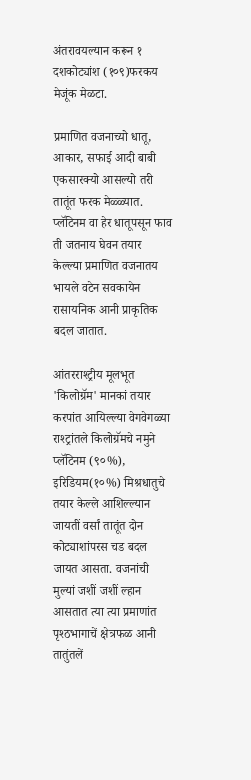अंतरावयल्यान करून १ दशकोट्यांश (१०९)फरकय मेजूंक मेळटा.

प्रमाणित वजनाच्यो धातू, आकार, सफाई आदी बाबी एकसारक्यो आसल्यो तरी तातूंत फरक मेळ्ळ्यात. प्लॅटिनम वा हेर धातूपसून फाव ती जतनाय घेवन तयार केल्ल्या प्रमाणित वजनातय भायले वटेन सवकायेन रासायनिक आनी प्राकृतिक बदल जातात.

आंतरराश्ट्रीय मूलभूत 'किलोग्रॅम' मानकां तयार करपांत आयिल्ल्या वेगवेगळ्या राश्ट्रांतले किलोग्रॅमचे नमुने प्लॅटिनम (९०%), इरिडियम(१०%) मिश्रधातुचे तयार केल्ले आशिल्ल्यान जायतीं वर्सां तातूंत दोन कोट्याशांपरस चड बदल जायत आसता. वजनांची मुल्यां जशीं जशीं ल्हान आसतात त्या त्या प्रमाणांत पृश्ठभागाचें क्षेत्रफळ आनी तातुंतलें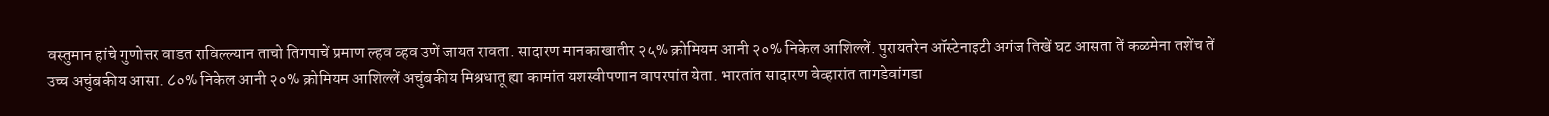वस्तुमान हांचे गुणोत्तर वाडत राविल्ल्यान ताचो तिगपाचें प्रमाण ल्हव व्हव उणें जायत रावता. सादारण मानकाखातीर २५% क्रोमियम आनी २०% निकेल आशिल्लें. पुरायतरेन ऑस्टेनाइटी अगंज तिखें घट आसता तें कळमेना तशेंच तें उच्च अचुंबकीय आसा. ८०% निकेल आनी २०% क्रोमियम आशिल्लें अचुंबकीय मिश्रधातू ह्या कामांत यशस्वीपणान वापरपांत येता. भारतांत सादारण वेव्हारांत तागडेवांगडा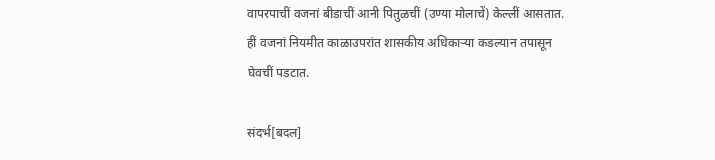वापरपाचीं वजनां बीडाचीं आनी पितुळचीं (उण्या मोलाचें) केल्लीं आसतात. हीं वजनां नियमीत काळाउपरांत शासकीय अधिकाऱ्या कडल्यान तपासून घेवचीं पडटात.

संदर्भ[बदल]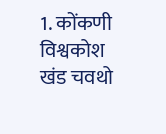1. कोंकणी विश्वकोश खंड चवथो